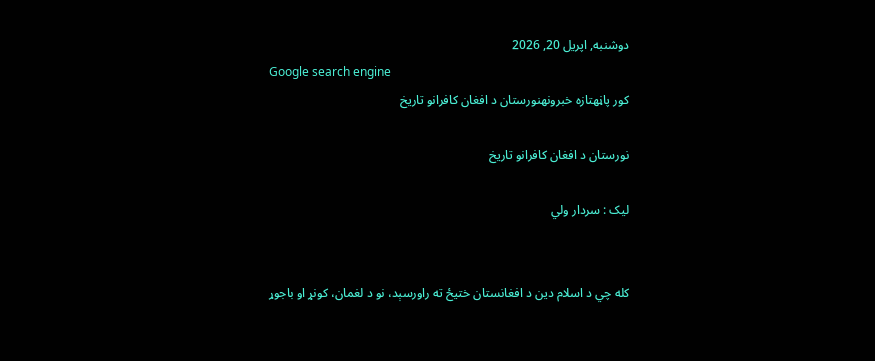دوشنبه, اپریل 20, 2026
Google search engine
کور پاڼهتازه خبرونهنورستان د افغان کافرانو تاريخ

نورستان د افغان کافرانو تاريخ

لیک : سردار ولي


کله چي د اسلام دين د افغانستان ختيځ ته راورسېد، نو د لغمان، کونړ او باجوړ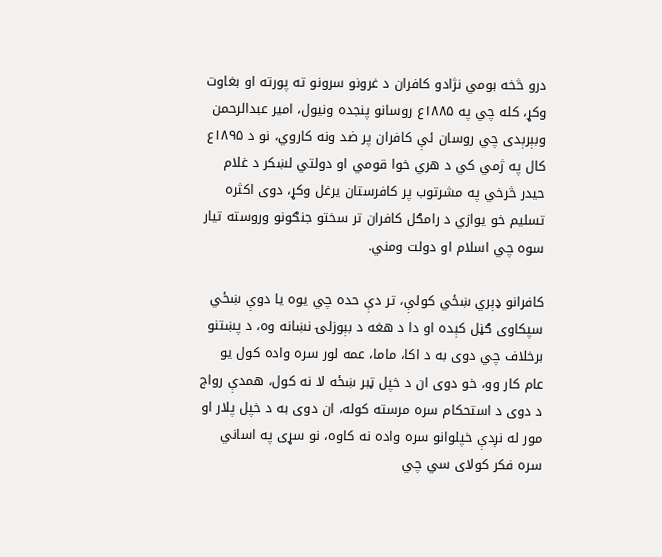درو څخه بومي نژادو کافران د غرونو سرونو ته پورته او بغاوت وکړ، کله چي په ۱۸۸۵ع روسانو پنجده ونيول، امير عبدالرحمن وبېرېدی چي روسان ئې کافران پر ضد ونه کاروي، نو د ۱۸۹۵ع کال په ژمي کي د هري خوا قومي او دولتي لښکر د غلام حيدر څرخي په مشرتوب پر کافرستان يرغل وکړ، دوی اکثره تسليم خو يوازي د رامګل کافران تر سختو جنګونو وروسته تيار سوه چي اسلام او دولت ومني.

کافرانو ډېري ښځي کولې، تر دې حده چي يوه يا دوې ښځي سپکاوی ګڼل کېده او دا د هغه د بېوزلۍ نښانه وه، د پښتنو برخلاف چي دوی به د اکا، ماما، عمه لور سره واده کول يو عام کار وو، خو دوی ان د خپل ټبر ښځه لا نه کول، همدې رواج د دوی د استحکام سره مرسته کوله، ان دوی به د خپل پلار او مور له نږدې خپلوانو سره واده نه کاوه، نو سړی په اساني سره فکر کولای سي چي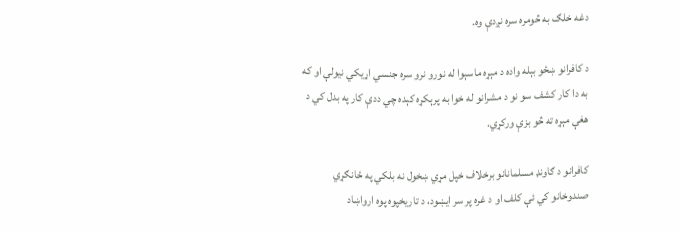دغه خلګ به څومره سره نږدې وه.

د کافرانو ښځو بېله واده د مېړه ماسېوا له نورو نرو سره جنسي اړيکي نيولې او که به دا کار کشف سو نو د مشرانو له خوا به پرېکړه کېده چي ددې کار په بدل کي د هغې مېړه ته څو بزې ورکړي.

کافرانو د ګاونډ مسلمانانو برخلاف خپل مړي ښخول نه بلکي په ځانګړي صندوخانو کي ئې کلف او د غره پر سر ايښود، د تاريخپوه پوه ارواښاد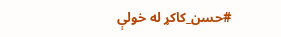#حسن_کاکړ له خولې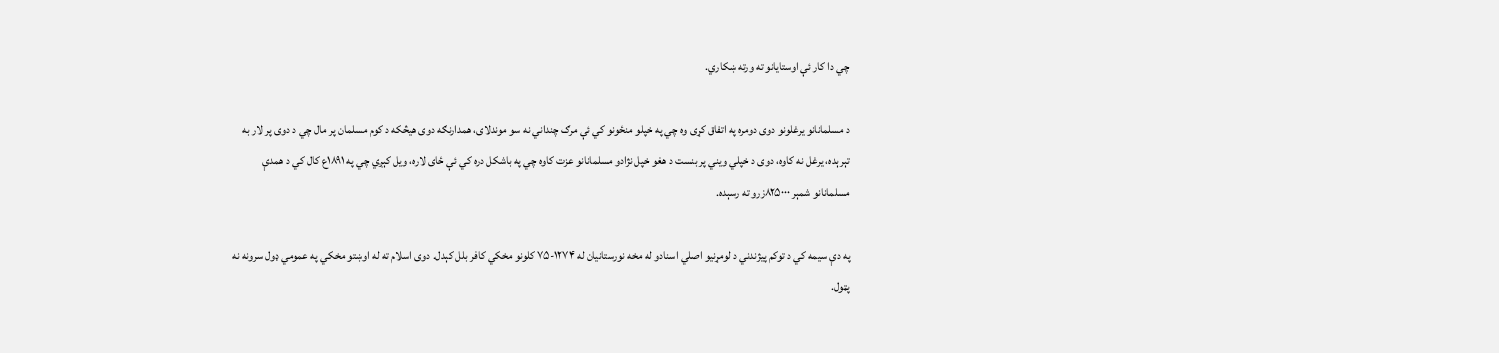چي دا کار ئې اوستايانو ته ورته ښکاري.

د مسلمانانو يرغلونو دوی دومره په اتفاق کړی وه چي په خپلو منځونو کي ئې مرګ چنداني نه سو موندلای، همدارنګه دوی هيڅکه د کوم مسلمان پر مال چي د دوی پر لار به تېرېده، يرغل نه کاوه، دوی د خپلي ويني پر بنست د هغو خپل نژادو مسلمانانو عزت کاوه چي په باشکل دره کي ئې ځای لاره، ويل کېږي چي په ۱۸۹۱ع کال کي د همدې مسلمانانو شمېر ۸۲۵۰۰۰زرو ته رسېده.

په دې سیمه کي د توکم پيژندني د لومړنیو اصلي اسنادو له مخه نورستانیان له ۱۲۷۴-۷۵ کلونو مخکي کافر بلل کېدل. دوی اسلام ته له اوښتو مخکي په عمومي ډول سرونه نه پټول.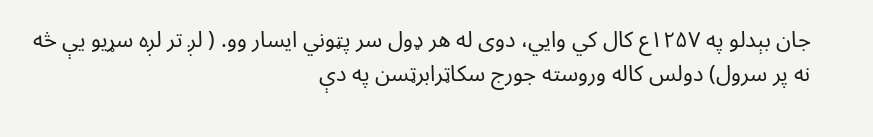جان بېدلو په ۱۲۵۷ع کال کي وايي، دوی له هر ډول سر پټوني ایسار وو. ( لږ تر لږه سړیو یې څه نه پر سرول) دولس کاله وروسته جورج سکاټرابرټسن په دې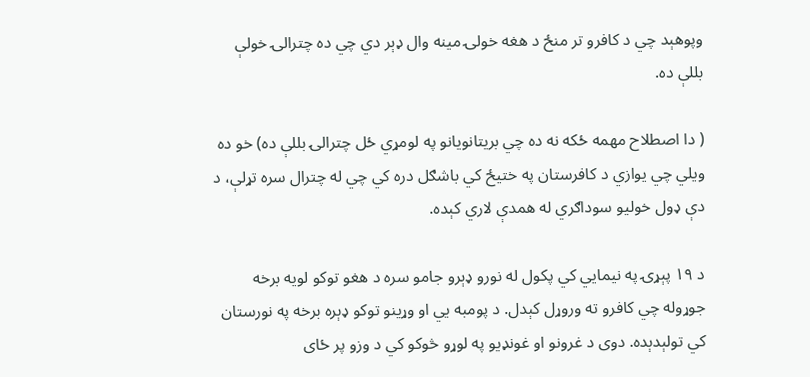وپوهېد چي د کافرو تر منځ د هغه خولۍ مینه وال ډېر دي چي ده چترالۍ خولې بللې ده.

( دا اصطلاح مهمه ځکه نه ده چي بریتانویانو په لومړي ځل چترالۍ بللې ده) خو ده ویلي چي يوازي د کافرستان په ختیځ کي باشګل دره کي چي له چترال سره تړلې، د دې ډول خولیو سوداګري له همدې لاري کېده.

د ۱۹ پېړۍ په نیمايي کي پکول له نورو ډېرو جامو سره د هغو توکو لویه برخه جوړوله چي کافرو ته وروړل کېدل. د پومبه یي او وړینو توکو ډېره برخه په نورستان کي تولېدېده. دوی د غرونو او غونډیو په لوړو څوکو کي د وزو پر ځای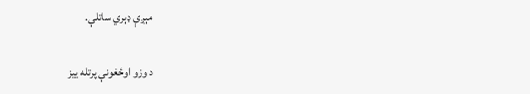مېږې ډېري ساتلې.

د وزو اوځغونې پرتله ییز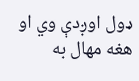ډول اوږدې وي او هغه مهال به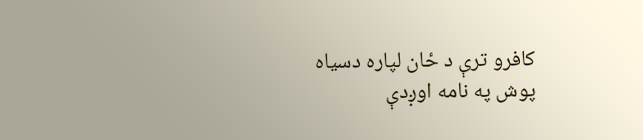کافرو ترې د ځان لپاره دسیاه پوش په نامه اوږدې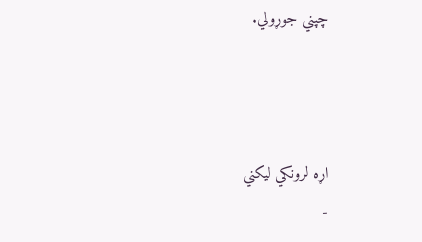چپني جوړولي.



اړه لرونکي ليکني
-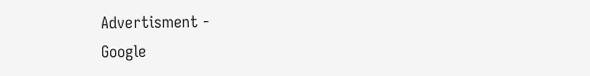Advertisment -
Google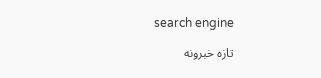search engine

تازه خبرونه